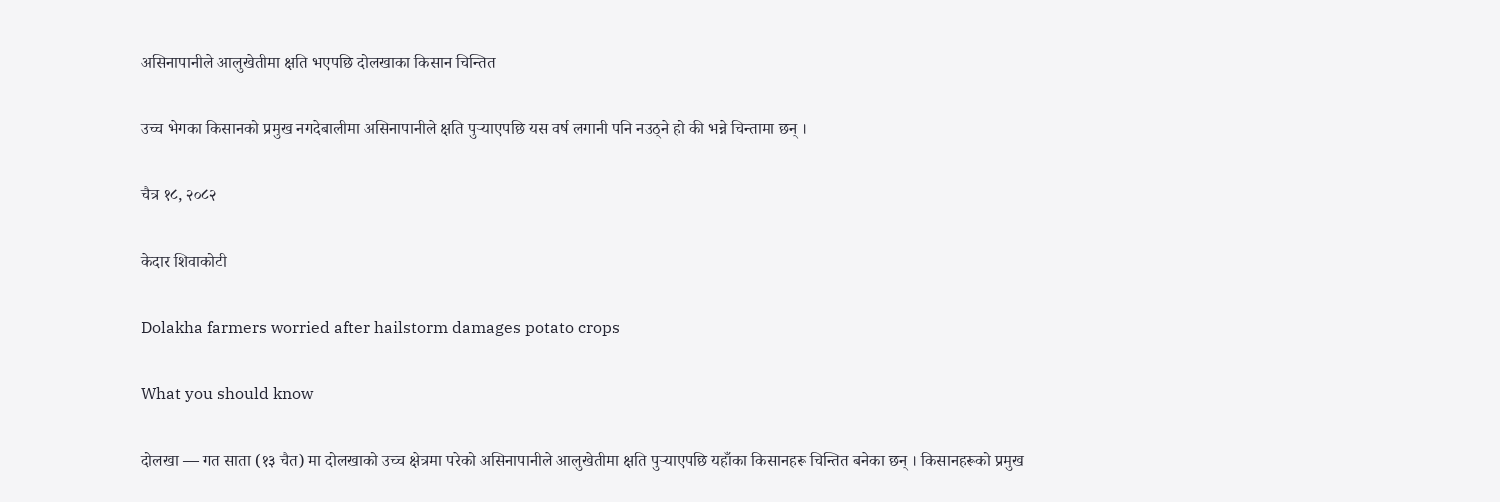असिनापानीले आलुखेतीमा क्षति भएपछि दोलखाका किसान चिन्तित

उच्च भेगका किसानको प्रमुख नगदेबालीमा असिनापानीले क्षति पुर्‍याएपछि यस वर्ष लगानी पनि नउठ्ने हो की भन्ने चिन्तामा छन् ।

चैत्र १८, २०८२

केदार शिवाकोटी

Dolakha farmers worried after hailstorm damages potato crops

What you should know

दोलखा — गत साता (१३ चैत) मा दोलखाको उच्च क्षेत्रमा परेको असिनापानीले आलुखेतीमा क्षति पुर्‍याएपछि यहाँका किसानहरू चिन्तित बनेका छन् । किसानहरूको प्रमुख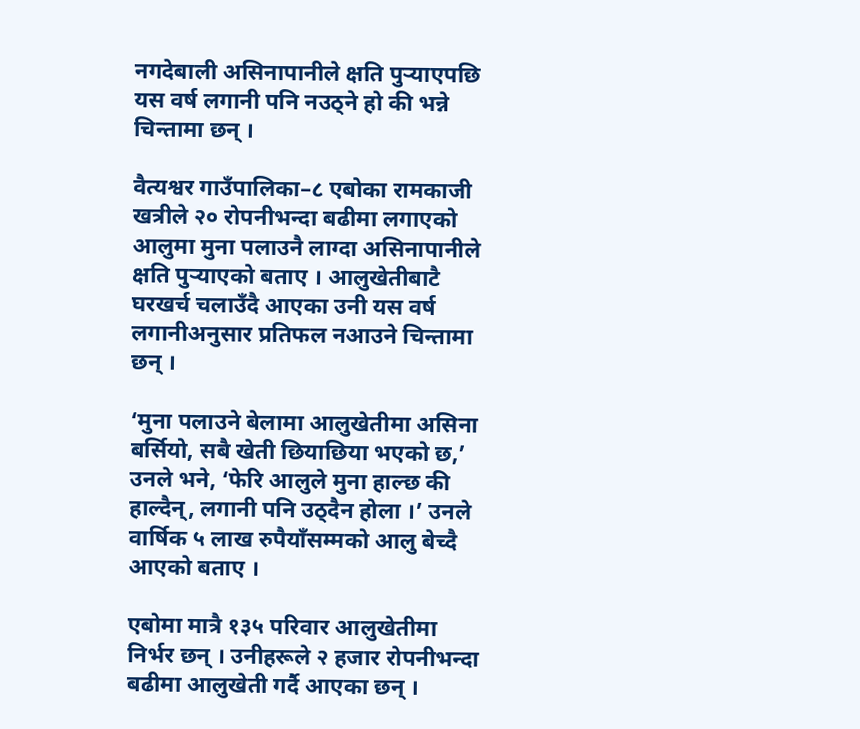नगदेबाली असिनापानीले क्षति पुर्‍याएपछि यस वर्ष लगानी पनि नउठ्ने हो की भन्ने चिन्तामा छन् ।

वैत्यश्वर गाउँपालिका–८ एबोका रामकाजी खत्रीले २० रोपनीभन्दा बढीमा लगाएको आलुमा मुना पलाउनै लाग्दा असिनापानीले क्षति पुर्‍याएको बताए । आलुखेतीबाटै घरखर्च चलाउँदै आएका उनी यस वर्ष लगानीअनुसार प्रतिफल नआउने चिन्तामा छन् ।

‘मुना पलाउने बेलामा आलुखेतीमा असिना बर्सियो, सबै खेती छियाछिया भएको छ,’ उनले भने, ‘फेरि आलुले मुना हाल्छ की हाल्दैन्, लगानी पनि उठ्दैन होला ।’ उनले वार्षिक ५ लाख रुपैयाँसम्मको आलु बेच्दै आएको बताए ।

एबोमा मात्रै १३५ परिवार आलुखेतीमा निर्भर छन् । उनीहरूले २ हजार रोपनीभन्दा बढीमा आलुखेती गर्दै आएका छन् ।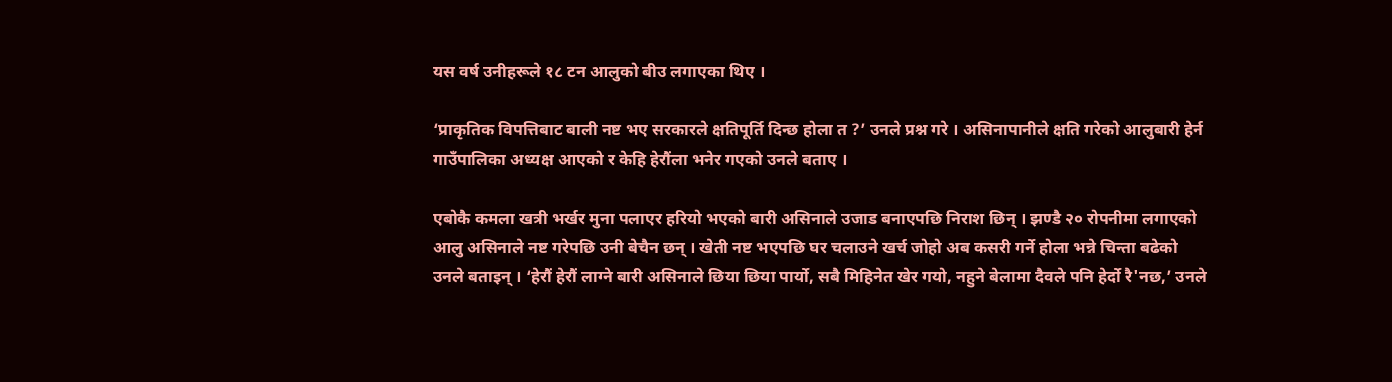यस वर्ष उनीहरूले १८ टन आलुको बीउ लगाएका थिए ।

‘प्राकृतिक विपत्तिबाट बाली नष्ट भए सरकारले क्षतिपूर्ति दिन्छ होला त ?’ उनले प्रश्न गरे । असिनापानीले क्षति गरेको आलुबारी हेर्न गाउँपालिका अध्यक्ष आएको र केहि हेरौंला भनेर गएको उनले बताए ।

एबोकै कमला खत्री भर्खर मुना पलाएर हरियो भएको बारी असिनाले उजाड बनाएपछि निराश छिन् । झण्डै २० रोपनीमा लगाएको आलु असिनाले नष्ट गरेपछि उनी बेचैन छन् । खेती नष्ट भएपछि घर चलाउने खर्च जोहो अब कसरी गर्ने होला भन्ने चिन्ता बढेको उनले बताइन् । ‘हेरौं हेरौं लाग्ने बारी असिनाले छिया छिया पार्यो, सबै मिहिनेत खेर गयो, नहुने बेलामा दैवले पनि हेर्दो रै'नछ,’ उनले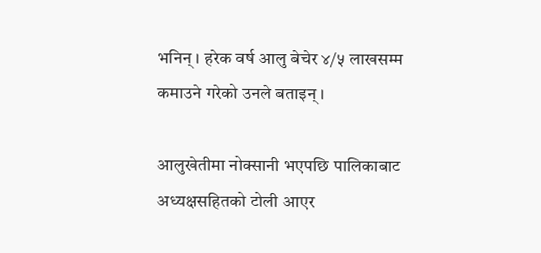भनिन् । हरेक वर्ष आलु बेचेर ४/५ लाखसम्म कमाउने गरेको उनले बताइन् ।

आलुखेतीमा नोक्सानी भएपछि पालिकाबाट अध्यक्षसहितको टोली आएर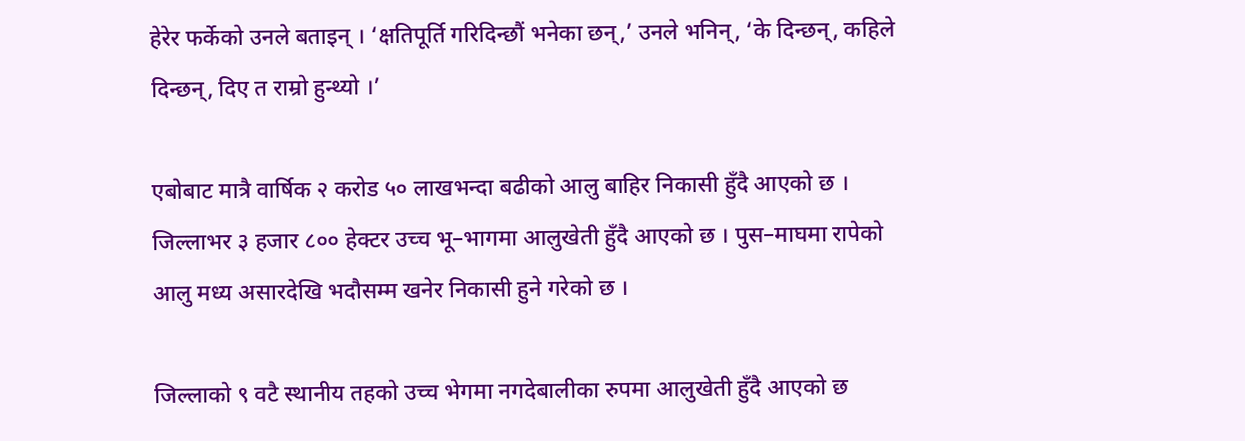हेरेर फर्केको उनले बताइन् । ‘क्षतिपूर्ति गरिदिन्छौं भनेका छन्,’ उनले भनिन्, ‘के दिन्छन्, कहिले दिन्छन्, दिए त राम्रो हुन्थ्यो ।’

एबोबाट मात्रै वार्षिक २ करोड ५० लाखभन्दा बढीको आलु बाहिर निकासी हुँदै आएको छ । जिल्लाभर ३ हजार ८०० हेक्टर उच्च भू–भागमा आलुखेती हुँदै आएको छ । पुस–माघमा रापेको आलु मध्य असारदेखि भदौसम्म खनेर निकासी हुने गरेको छ ।

जिल्लाको ९ वटै स्थानीय तहको उच्च भेगमा नगदेबालीका रुपमा आलुखेती हुँदै आएको छ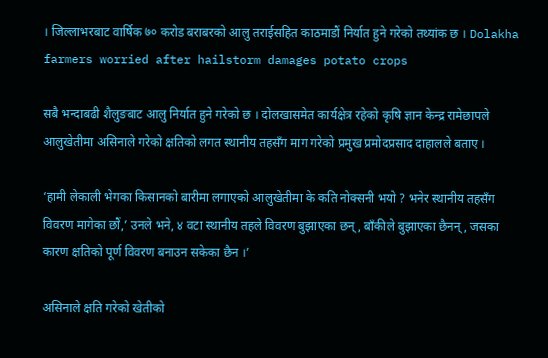। जिल्लाभरबाट वार्षिक ७० करोड बराबरको आलु तराईसहित काठमाडौं निर्यात हुने गरेको तथ्यांक छ । Dolakha farmers worried after hailstorm damages potato crops

सबै भन्दाबढी शैलुङबाट आलु निर्यात हुने गरेको छ । दोलखासमेत कार्यक्षेत्र रहेको कृषि ज्ञान केन्द्र रामेछापले आलुखेतीमा असिनाले गरेको क्षतिको लगत स्थानीय तहसँग माग गरेको प्रमुख प्रमोदप्रसाद दाहालले बताए ।

‘हामी लेकाली भेगका किसानको बारीमा लगाएको आलुखेतीमा के कति नोक्सनी भयो ? भनेर स्थानीय तहसँग विवरण मागेका छौं,’ उनले भने, ४ वटा स्थानीय तहले विवरण बुझाएका छन्, बाँकीले बुझाएका छैनन्, जसका कारण क्षतिको पूर्ण विवरण बनाउन सकेका छैन ।’

असिनाले क्षति गरेको खेतीको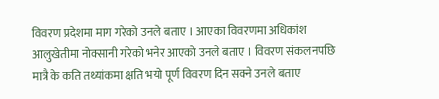विवरण प्रदेशमा माग गरेको उनले बताए । आएका विवरणमा अधिकांश आलुखेतीमा नोक्सानी गरेको भनेर आएको उनले बताए । विवरण संकलनपछि मात्रै के कति तथ्यांकमा क्षति भयो पूर्ण विवरण दिन सक्ने उनले बताए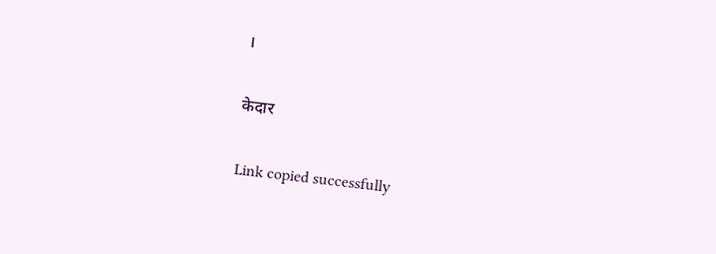।

केदार

Link copied successfully